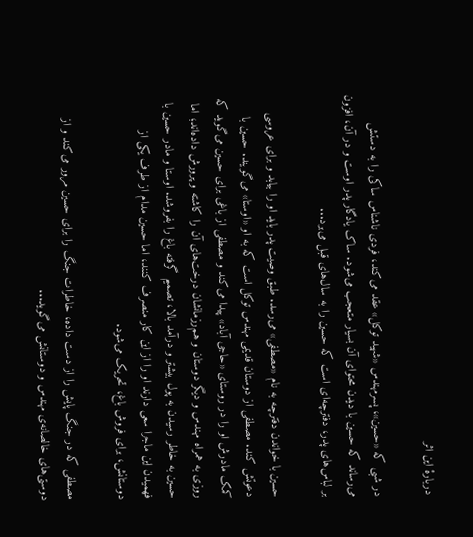دربارهٔ این اثر

در شبی که «حسین»، پسرمهندس «شهید توکل» عقد می‌کند، فردی ناشناس ساکی را به دستش می‌رساند که حسین با دیدن محتوای آن بسیار متعجب می‌شود. ساک یادگار پدر اوست و در آن، افزون بر لباس‌های پدر، دفترچه‌ای است که حسین را به سال‌های قبل می‌برد...

حسین با خواندن دفترچه به نام «مصطفی» می‌رسد. طبق وصیت پدر باید او را بیابد و برای عروسی دعوتش کند. مصطفی از دوستان قدیمی مهندس توکل است که به او «اوستا» می‌گویند. حسین با کمک مادرش او را در روستای «حاجی آباد» پیدا می‌کند و مصطفی از باغی برای حسین می‌گوید که روزی به همراه مهندس و دیگر دوستان و هم‌رزمانشان درخت‌های آن را کاشته و پرورش داده‌اند؛ اما حسین به خاطر رسیدن به پول بیشتر و درآمد بالا، تصمیم گرفته باغ را بفروشد. اوستا و مادر حسین با فهمیدن این ماجرا سعی دارند او را از این کار منصرف کنند، اما حسین مدام از طرف یکی از دوستانش، برای فروش باغ، تحریک می‌شود.

مصطفی که در جنگ پایش را از دست داده، خاطرات جنگ را برای حسین مرور می‌کند و از دوستی‌های خالصانه‌ی مهندس و دوستانش می‌گوید...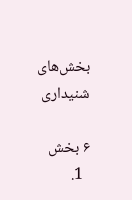بخش‌های شنیداری

۶ بخش
  1.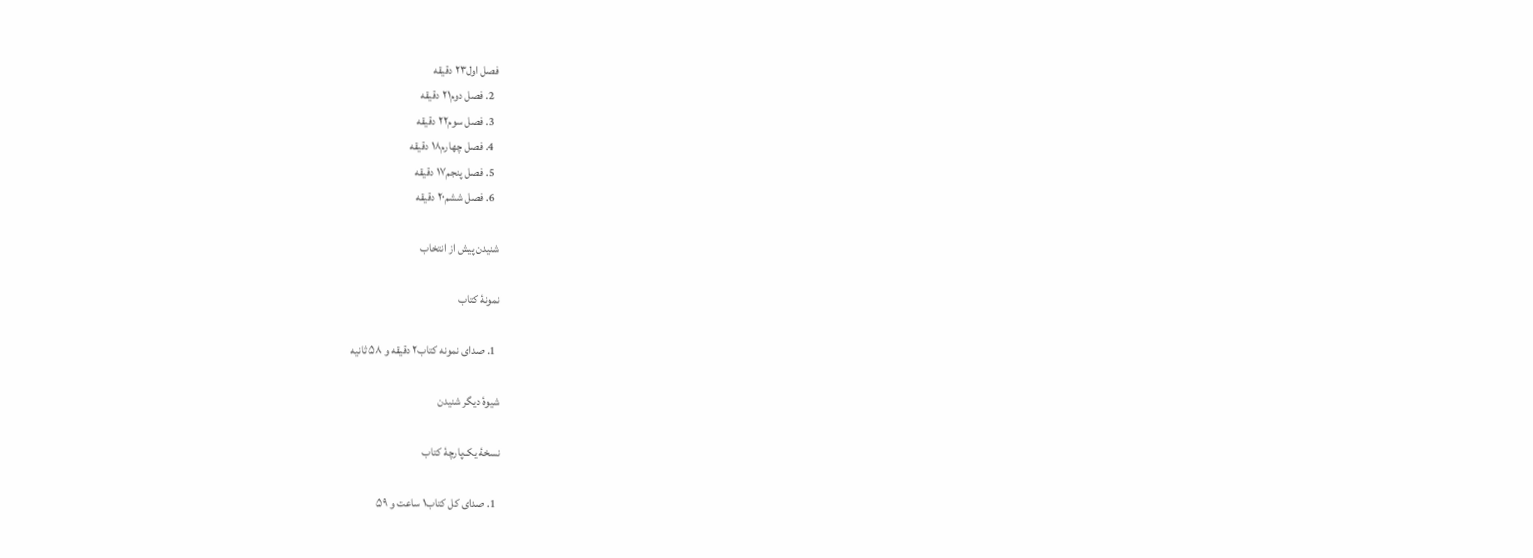فصل اول۲۳ دقیقه
  2. فصل دوم۲۱ دقیقه
  3. فصل سوم۲۲ دقیقه
  4. فصل چهارم۱۸ دقیقه
  5. فصل پنجم۱۷ دقیقه
  6. فصل ششم۲۰ دقیقه

شنیدن پیش از انتخاب

نمونهٔ کتاب

  1. صدای نمونه کتاب۲ دقیقه و ۵۸ ثانیه

شیوهٔ دیگر شنیدن

نسخهٔ یک‌پارچهٔ کتاب

  1. صدای کل کتاب۱ ساعت و ۵۹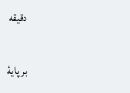دقیقه

بر پایهٔ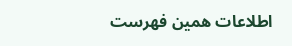اطلاعات همین فهرست